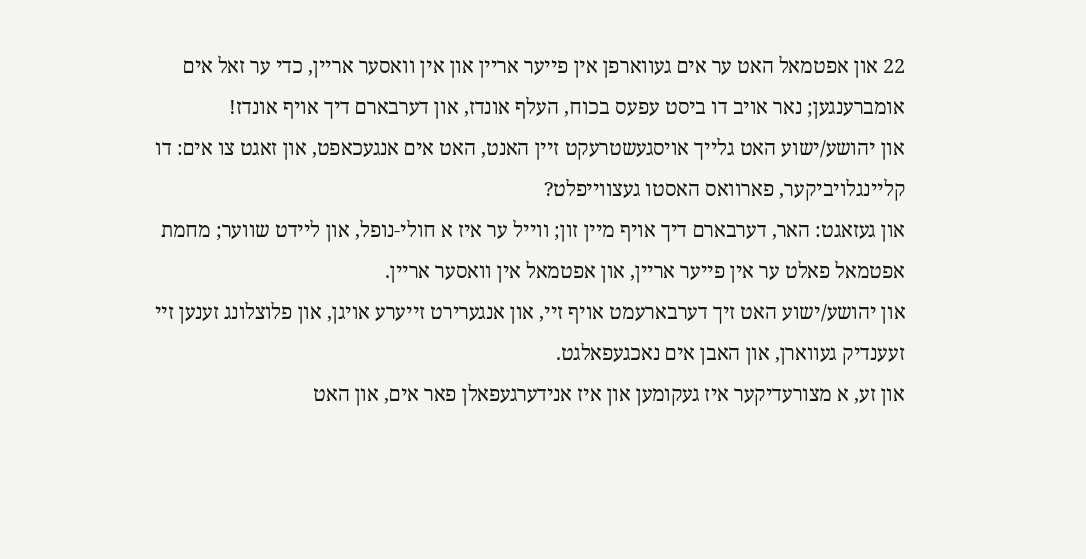22 און אפטמאל האט ער אים געווארפן אין פייער אריין און אין וואסער אריין, כדי ער זאל אים אומברענגען; נאר אויב דו ביסט עפעס בכוח, העלף אונדז, און דערבארם דיך אויף אונדז!
און יהושע/ישוע האט גלייך אויסגעשטרעקט זיין האנט, האט אים אנגעכאפט, און זאגט צו אים: דו קליינגלויביקער, פארוואס האסטו געצווייפלט?
און געזאגט: האר, דערבארם דיך אויף מיין זון; ווייל ער איז א חולי‑נופל, און ליידט שווער; מחמת אפטמאל פאלט ער אין פייער אריין, און אפטמאל אין וואסער אריין.
און יהושע/ישוע האט זיך דערבארעמט אויף זיי, און אנגערירט זייערע אויגן, און פלוצלונג זענען זיי זעענדיק געווארן, און האבן אים נאכגעפאלגט.
און זע, א מצורעדיקער איז געקומען און איז אנידערגעפאלן פאר אים, און האט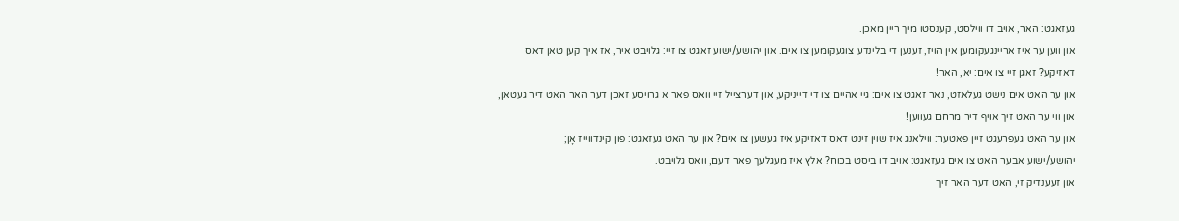געזאגט: האר, אויב דו ווילסט, קענסטו מיך ריין מאכן.
און ווען ער איז אריינגעקומען אין הויז, זענען די בלינדע צוגעקומען צו אים. און יהושע/ישוע זאגט צו זיי: גלויבט איר, אז איך קען טאן דאס דאזיקע? זאגן זיי צו אים: יא, האר!
און ער האט אים נישט געלאזט, נאר זאגט צו אים: גיי אהיים צו די דייניקע, און דערצייל זיי וואס פאר א גרויסע זאכן דער האר האט דיר געטאן, און ווי ער האט זיך אויף דיר מרחם געווען!
און ער האט געפרעגט זיין פאטער: ווילאנג איז שוין זינט דאס דאזיקע איז געשען צו אים? און ער האט געזאגט: פון קינדווייז אָן;
יהושע/ישוע אבער האט צו אים געזאגט: אויב דו ביסט בכוח? אלץ איז מעגלעך פאר דעם, וואס גלויבט.
און זעענדיק זי, האט דער האר זיך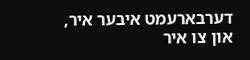דערבארעמט איבער איר, און צו איר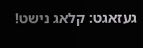געזאגט: קלאג נישט!